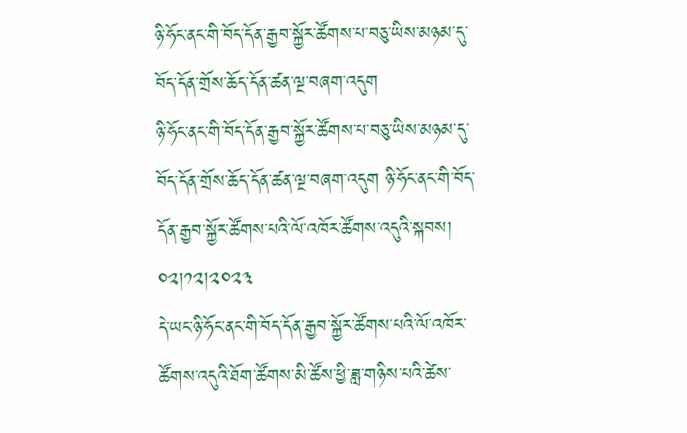ཉི་ཧོང་ནང་གི་བོད་དོན་རྒྱབ་སྐྱོར་ཚོགས་པ་བཅུ་ཡིས་མཉམ་དུ་བོད་དོན་གྲོས་ཆོད་དོན་ཚན་ལྔ་བཞག་འདུག
ཉི་ཧོང་ནང་གི་བོད་དོན་རྒྱབ་སྐྱོར་ཚོགས་པ་བཅུ་ཡིས་མཉམ་དུ་བོད་དོན་གྲོས་ཆོད་དོན་ཚན་ལྔ་བཞག་འདུག ཉི་ཧོང་ནང་གི་བོད་དོན་རྒྱབ་སྐྱོར་ཚོགས་པའི་ལོ་འཁོར་ཚོགས་འདུའི་སྐབས། ༠༢།༡༢།༢༠༢༣
དེ་ཡང་ཉི་ཧོང་ནང་གི་བོད་དོན་རྒྱབ་སྐྱོར་ཚོགས་པའི་ལོ་འཁོར་ཚོགས་འདུའི་ཐོག་ཚོགས་མི་ཚོས་ཕྱི་ཟླ་གཉིས་པའི་ཚེས་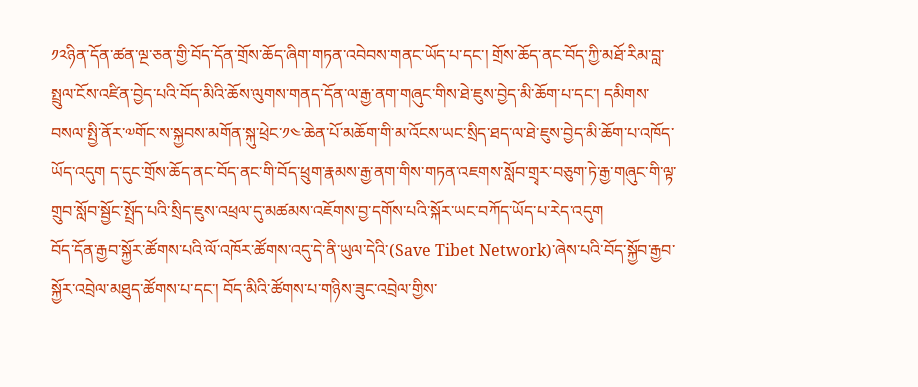༡༢ཉིན་དོན་ཚན་ལྔ་ཅན་གྱི་བོད་དོན་གྲོས་ཆོད་ཞིག་གཏན་འབེབས་གནང་ཡོད་པ་དང་། གྲོས་ཆོད་ནང་བོད་ཀྱི་མཐོ་རིམ་བླ་སྤྲུལ་ངོས་འཛིན་བྱེད་པའི་བོད་མིའི་ཆོས་ལུགས་གནད་དོན་ལ་རྒྱ་ནག་གཞུང་གིས་ཐེ་ཇུས་བྱེད་མི་ཆོག་པ་དང་། དམིགས་བསལ་སྤྱི་ནོར་༧གོང་ས་སྐྱབས་མགོན་སྐུ་ཕྲེང་༡༤་ཆེན་པོ་མཆོག་གི་མ་འོངས་ཡང་སྲིད་ཐད་ལ་ཐེ་ཇུས་བྱེད་མི་ཆོག་པ་འཁོད་ཡོད་འདུག ད་དུང་གྲོས་ཆོད་ནང་བོད་ནང་གི་བོད་ཕྲུག་རྣམས་རྒྱ་ནག་གིས་གཏན་འཇགས་སློབ་གྲྭར་བཅུག་ཏེ་རྒྱ་གཞུང་གི་ལྟ་གྲུབ་སློབ་སྦྱོང་སྤྲོད་པའི་སྲིད་ཇུས་འཕྲལ་དུ་མཚམས་འཇོགས་བྱ་དགོས་པའི་སྐོར་ཡང་བཀོད་ཡོད་པ་རེད་འདུག
བོད་དོན་རྒྱབ་སྐྱོར་ཚོགས་པའི་ལོ་འཁོར་ཚོགས་འདུ་དེ་ནི་ཡུལ་དེའི་(Save Tibet Network)་ཞེས་པའི་བོད་སྐྱོབ་རྒྱབ་སྐྱོར་འབྲེལ་མཐུད་ཚོགས་པ་དང་། བོད་མིའི་ཚོགས་པ་གཉིས་ཟུང་འབྲེལ་གྱིས་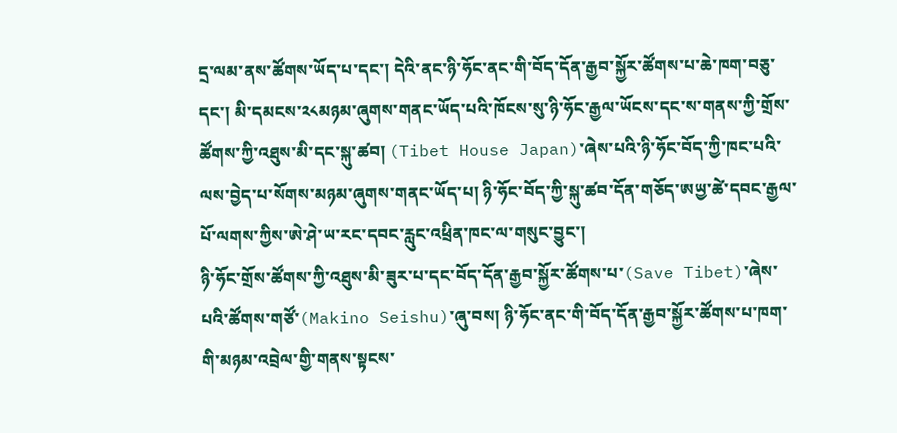དྲ་ལམ་ནས་ཚོགས་ཡོད་པ་དང་། དེའི་ནང་ཉི་ཧོང་ནང་གི་བོད་དོན་རྒྱབ་སྐྱོར་ཚོགས་པ་ཆེ་ཁག་བཅུ་དང་། མི་དམངས་༢༨མཉམ་ཞུགས་གནང་ཡོད་པའི་ཁོངས་སུ་ཉི་ཧོང་རྒྱལ་ཡོངས་དང་ས་གནས་ཀྱི་གྲོས་ཚོགས་ཀྱི་འཐུས་མི་དང་སྐུ་ཚབ། (Tibet House Japan)་ཞེས་པའི་ཉི་ཧོང་བོད་ཀྱི་ཁང་པའི་ལས་བྱེད་པ་སོགས་མཉམ་ཞུགས་གནང་ཡོད་པ། ཉི་ཧོང་བོད་ཀྱི་སྐུ་ཚབ་དོན་གཅོད་ཨཡྱ་ཚེ་དབང་རྒྱལ་པོ་ལགས་ཀྱིས་ཨེ་ཤེ་ཡ་རང་དབང་རླུང་འཕྲིན་ཁང་ལ་གསུང་བྱུང་།
ཉི་ཧོང་གྲོས་ཚོགས་ཀྱི་འཐུས་མི་ཟུར་པ་དང་བོད་དོན་རྒྱབ་སྐྱོར་ཚོགས་པ་(Save Tibet)་ཞེས་པའི་ཚོགས་གཙོ་(Makino Seishu)་ཞུ་བས། ཉི་ཧོང་ནང་གི་བོད་དོན་རྒྱབ་སྐྱོར་ཚོགས་པ་ཁག་གི་མཉམ་འབྲེལ་གྱི་གནས་སྟངས་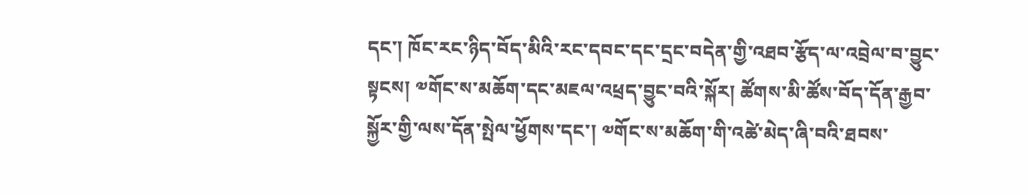དང་། ཁོང་རང་ཉིད་བོད་མིའི་རང་དབང་དང་དྲང་བདེན་གྱི་འཐབ་རྩོད་ལ་འབྲེལ་བ་བྱུང་སྟངས། ༧གོང་ས་མཆོག་དང་མཇལ་འཕྲད་བྱུང་བའི་སྐོར། ཚོགས་མི་ཚོས་བོད་དོན་རྒྱབ་སྐྱོར་གྱི་ལས་དོན་སྤེལ་ཕྱོགས་དང་། ༧གོང་ས་མཆོག་གི་འཚེ་མེད་ཞི་བའི་ཐབས་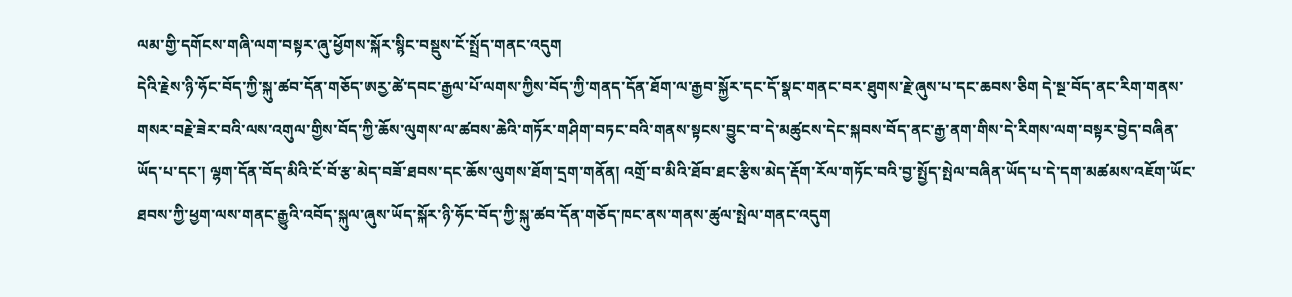ལམ་གྱི་དགོངས་གཞི་ལག་བསྟར་ཞུ་ཕྱོགས་སྐོར་སྙིང་བསྡུས་ངོ་སྤྲོད་གནང་འདུག
དེའི་རྗེས་ཉི་ཧོང་བོད་ཀྱི་སྐུ་ཚབ་དོན་གཅོད་ཨརྱ་ཚེ་དབང་རྒྱལ་པོ་ལགས་ཀྱིས་བོད་ཀྱི་གནད་དོན་ཐོག་ལ་རྒྱབ་སྐྱོར་དང་དོ་སྣང་གནང་བར་ཐུགས་རྗེ་ཞུས་པ་དང་ཆབས་ཅིག དེ་སྔ་བོད་ནང་རིག་གནས་གསར་བརྗེ་ཟེར་བའི་ལས་འགུལ་གྱིས་བོད་ཀྱི་ཆོས་ལུགས་ལ་ཚབས་ཆེའི་གཏོར་གཤིག་བཏང་བའི་གནས་སྟངས་བྱུང་བ་དེ་མཚུངས་དེང་སྐབས་བོད་ནང་རྒྱ་ནག་གིས་དེ་རིགས་ལག་བསྟར་བྱེད་བཞིན་ཡོད་པ་དང་། ལྷག་དོན་བོད་མིའི་ངོ་བོ་རྩ་མེད་བཟོ་ཐབས་དང་ཆོས་ལུགས་ཐོག་དྲག་གནོན། འགྲོ་བ་མིའི་ཐོབ་ཐང་རྩིས་མེད་རྡོག་རོལ་གཏོང་བའི་བྱ་སྤྱོད་སྤེལ་བཞིན་ཡོད་པ་དེ་དག་མཚམས་འཇོག་ཡོང་ཐབས་ཀྱི་ཕྱག་ལས་གནང་རྒྱུའི་འབོད་སྐུལ་ཞུས་ཡོད་སྐོར་ཉི་ཧོང་བོད་ཀྱི་སྐུ་ཚབ་དོན་གཅོད་ཁང་ནས་གནས་ཚུལ་སྤེལ་གནང་འདུག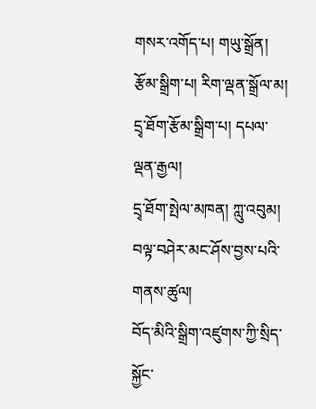གསར་འགོད་པ། གཡུ་སྒྲོན།
རྩོམ་སྒྲིག་པ། རིག་ལྡན་སྒྲོལ་མ།
དྲྭ་ཐོག་རྩོམ་སྒྲིག་པ། དཔལ་ལྡན་རྒྱལ།
དྲྭ་ཐོག་སྤེལ་མཁན། ཀླུ་འབུམ།
བལྟ་བཤེར་མང་ཤོས་བྱས་པའི་གནས་ཚུལ།
བོད་མིའི་སྒྲིག་འཛུགས་ཀྱི་སྲིད་སྐྱོང་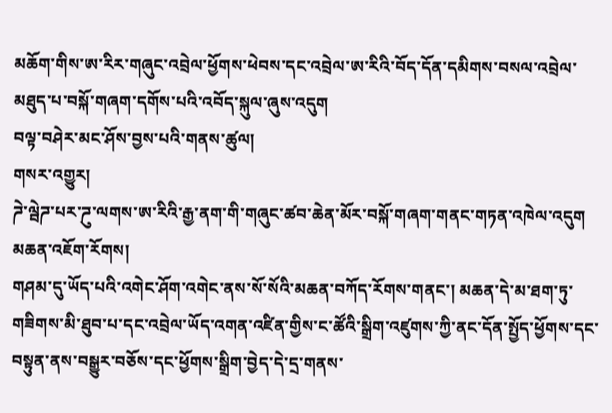མཆོག་གིས་ཨ་རིར་གཞུང་འབྲེལ་ཕྱོགས་ཕེབས་དང་འབྲེལ་ཨ་རིའི་བོད་དོན་དམིགས་བསལ་འབྲེལ་མཐུད་པ་བསྐོ་གཞག་དགོས་པའི་འབོད་སྐུལ་ཞུས་འདུག
བལྟ་བཤེར་མང་ཤོས་བྱས་པའི་གནས་ཚུལ།
གསར་འགྱུར།
ཌེ་ལྦེཌ་པར་ཌུ་ལགས་ཨ་རིའི་རྒྱ་ནག་གི་གཞུང་ཚབ་ཆེན་མོར་བསྐོ་གཞག་གནང་གཏན་འཁེལ་འདུག
མཆན་འཇོག་རོགས།
གཤམ་དུ་ཡོད་པའི་འགེང་ཤོག་འགེང་ནས་སོ་སོའི་མཆན་བཀོད་རོགས་གནང་། མཆན་དེ་མ་ཐག་ཏུ་གཟིགས་མི་ཐུབ་པ་དང་འབྲེལ་ཡོད་འགན་འཛིན་གྱིས་ང་ཚོའི་སྒྲིག་འཛུགས་ཀྱི་ནང་དོན་སྤྱོད་ཕྱོགས་དང་བསྟུན་ནས་བསྒྱུར་བཅོས་དང་ཕྱོགས་སྒྲིག་བྱེད་དེ་དྲ་གནས་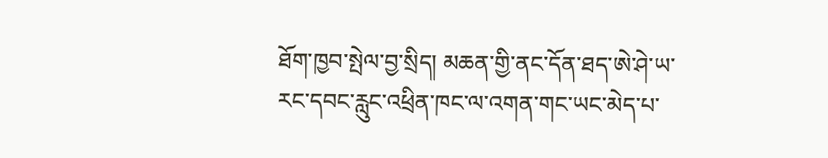ཐོག་ཁྱབ་སྤེལ་བྱ་སྲིད། མཆན་གྱི་ནང་དོན་ཐད་ཨེ་ཤེ་ཡ་རང་དབང་རླུང་འཕྲིན་ཁང་ལ་འགན་གང་ཡང་མེད་པ་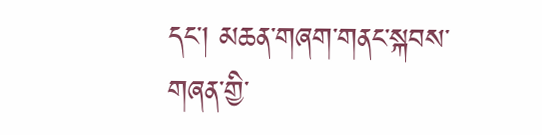དང་། མཆན་གཞག་གནང་སྐབས་གཞན་གྱི་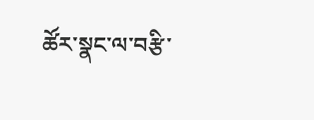ཚོར་སྣང་ལ་བརྩི་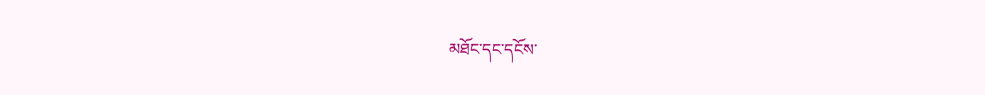མཐོང་དང་དངོས་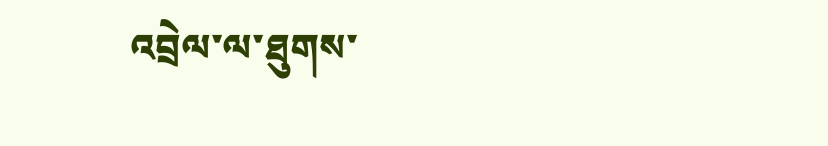འབྲེལ་ལ་ཐུགས་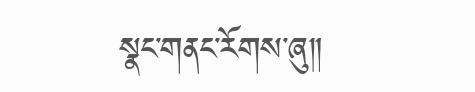སྣང་གནང་རོགས་ཞུ༎